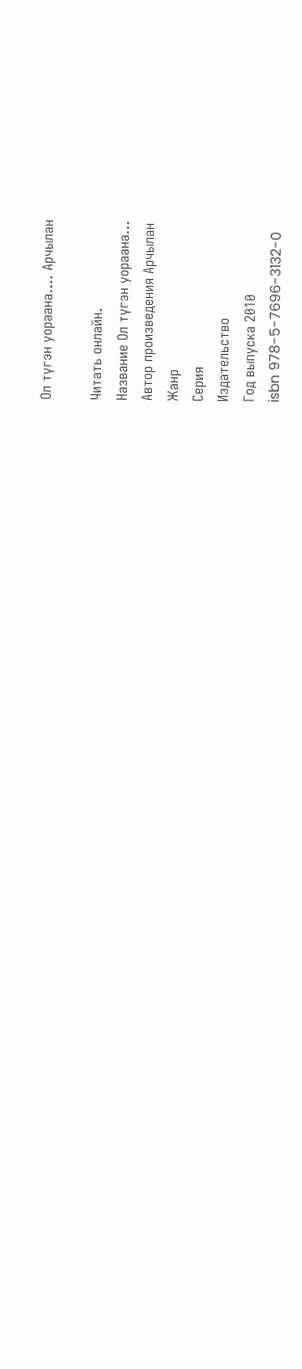Ол түгэн уораана…. Арчылан

Читать онлайн.
Название Ол түгэн уораана…
Автор произведения Арчылан
Жанр
Серия
Издательство
Год выпуска 2010
isbn 978-5-7696-3132-0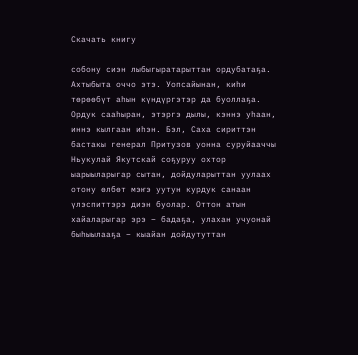Скачать книгу

собону сиэн лыбыгыратарыттан ордубатаҕа. Ахтыбыта оччо этэ. Уопсайынан, киһи төрөөбүт аһын күндүргэтэр да буоллаҕа. Ордук сааһыран, этэргэ дылы, кэннэ уһаан, иннэ кылгаан иһэн. Бэл, Саха сириттэн бастакы генерал Притузов уонна суруйааччы Ньукулай Якутскай соҕуруу охтор ыарыыларыгар сытан, дойдуларыттан уулаах отону өлбөт мэҥэ уутун курдук санаан үлэспиттэрэ диэн буолар. Оттон атын хайаларыгар эрэ – бадаҕа, улахан учуонай быһыылааҕа – кыайан дойдутуттан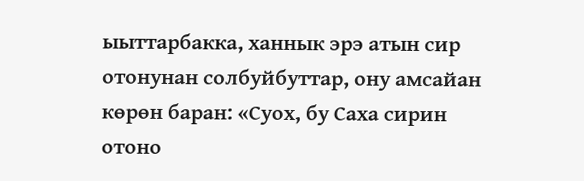ыыттарбакка, ханнык эрэ атын сир отонунан солбуйбуттар, ону амсайан көрөн баран: «Суох, бу Саха сирин отоно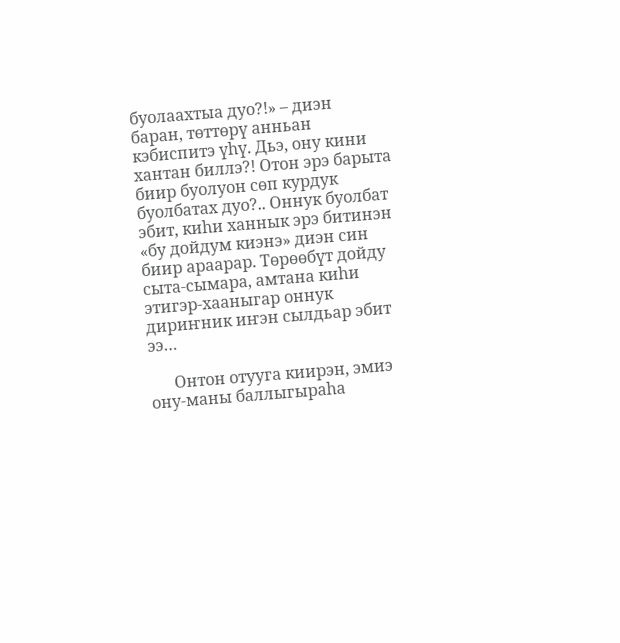буолаахтыа дуо?!» – диэн баран, төттөрү анньан кэбиспитэ үһү. Дьэ, ону кини хантан биллэ?! Отон эрэ барыта биир буолуон сөп курдук буолбатах дуо?.. Оннук буолбат эбит, киһи ханнык эрэ битинэн «бу дойдум киэнэ» диэн син биир араарар. Төрөөбүт дойду сыта-сымара, амтана киһи этигэр-хааныгар оннук дириҥник иҥэн сылдьар эбит ээ…

      Онтон отууга киирэн, эмиэ ону-маны баллыгыраһа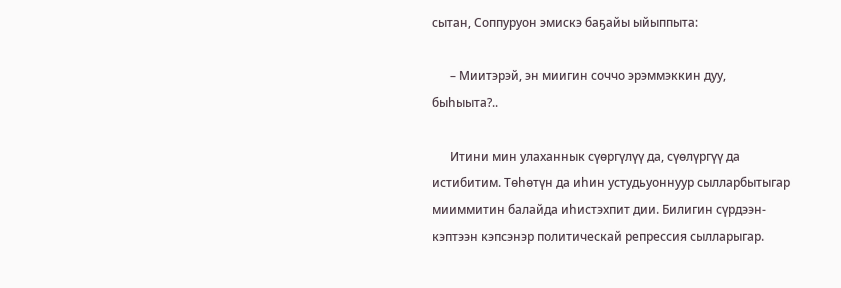сытан, Соппуруон эмискэ баҕайы ыйыппыта:

      – Миитэрэй, эн миигин соччо эрэммэккин дуу, быһыыта?..

      Итини мин улаханнык сүөргүлүү да, сүөлүргүү да истибитим. Төһөтүн да иһин устудьуоннуур сылларбытыгар мииммитин балайда иһистэхпит дии. Билигин сүрдээн-кэптээн кэпсэнэр политическай репрессия сылларыгар.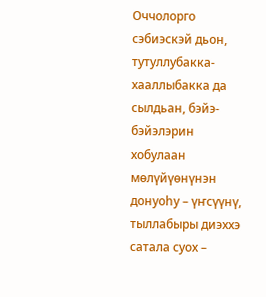Оччолорго сэбиэскэй дьон, тутуллубакка-хааллыбакка да сылдьан, бэйэ-бэйэлэрин хобулаан мөлүйүөнүнэн донуоһу – үҥсүүнү, тыллабыры диэххэ сатала суох –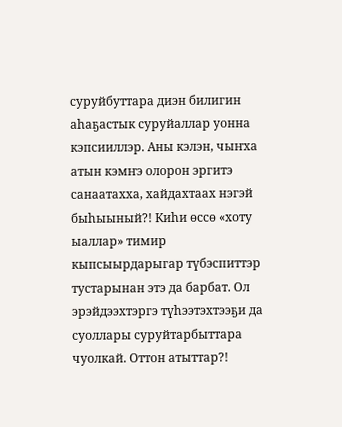суруйбуттара диэн билигин аһаҕастык суруйаллар уонна кэпсииллэр. Аны кэлэн, чыҥха атын кэмҥэ олорон эргитэ санаатахха, хайдахтаах нэгэй быһыыный?! Киһи өссө «хоту ыаллар» тимир кыпсыырдарыгар түбэспиттэр тустарынан этэ да барбат. Ол эрэйдээхтэргэ түһээтэхтээҕи да суоллары суруйтарбыттара чуолкай. Оттон атыттар?!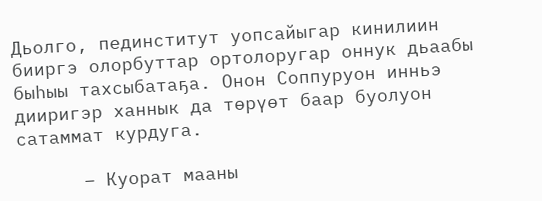Дьолго, пединститут уопсайыгар кинилиин бииргэ олорбуттар ортолоругар оннук дьаабы быһыы тахсыбатаҕа. Онон Соппуруон инньэ дииригэр ханнык да төрүөт баар буолуон сатаммат курдуга.

      – Куорат мааны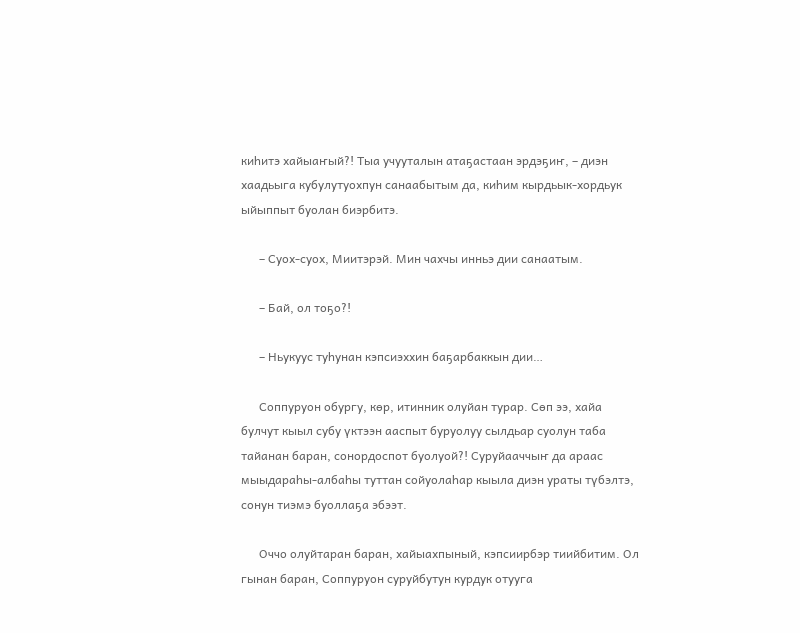киһитэ хайыаҥый?! Тыа учууталын атаҕастаан эрдэҕиҥ, – диэн хаадьыга кубулутуохпун санаабытым да, киһим кырдьык-хордьук ыйыппыт буолан биэрбитэ.

      – Суох-суох, Миитэрэй. Мин чахчы инньэ дии санаатым.

      – Бай, ол тоҕо?!

      – Ньукуус туһунан кэпсиэххин баҕарбаккын дии…

      Соппуруон обургу, көр, итинник олуйан турар. Сөп ээ, хайа булчут кыыл субу үктээн ааспыт буруолуу сылдьар суолун таба тайанан баран, сонордоспот буолуой?! Суруйааччыҥ да араас мыыдараһы-албаһы туттан сойуолаһар кыыла диэн ураты түбэлтэ, сонун тиэмэ буоллаҕа эбээт.

      Оччо олуйтаран баран, хайыахпыный, кэпсиирбэр тиийбитим. Ол гынан баран, Соппуруон суруйбутун курдук отууга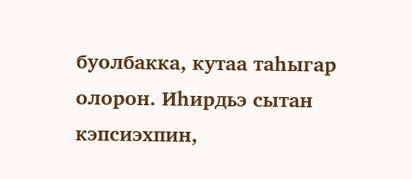буолбакка, кутаа таһыгар олорон. Иһирдьэ сытан кэпсиэхпин,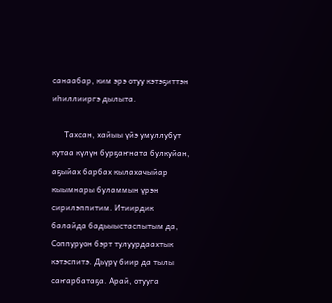санаабар, ким эрэ отуу кэтэҕиттэн иһиллииргэ дылыта.

      Тахсан, хайыы үйэ умуллубут кутаа күлүн бурҕаҥната булкуйан, аҕыйах барбах кылахачыйар кыымнары буламмын үрэн сирилэппитим. Итиирдик балайда бадьыыстаспытым да, Соппуруон бэрт тулуурдаахтык кэтэспитэ. Дьүрү биир да тылы саҥарбатаҕа. Арай, отууга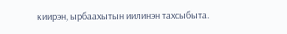киирэн, ырбаахытын иилинэн тахсыбыта.